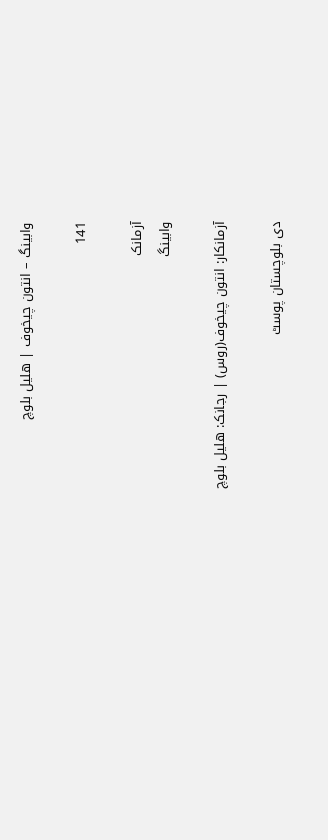وابینگ – انتون چیخوف | ھلیل بلوچ

141

آزمانک
وابینگ

آزمانکار: انتون چیخوف(روس) | رجانک: ھلیل بلوچ

دی بلوچستان پوسٹ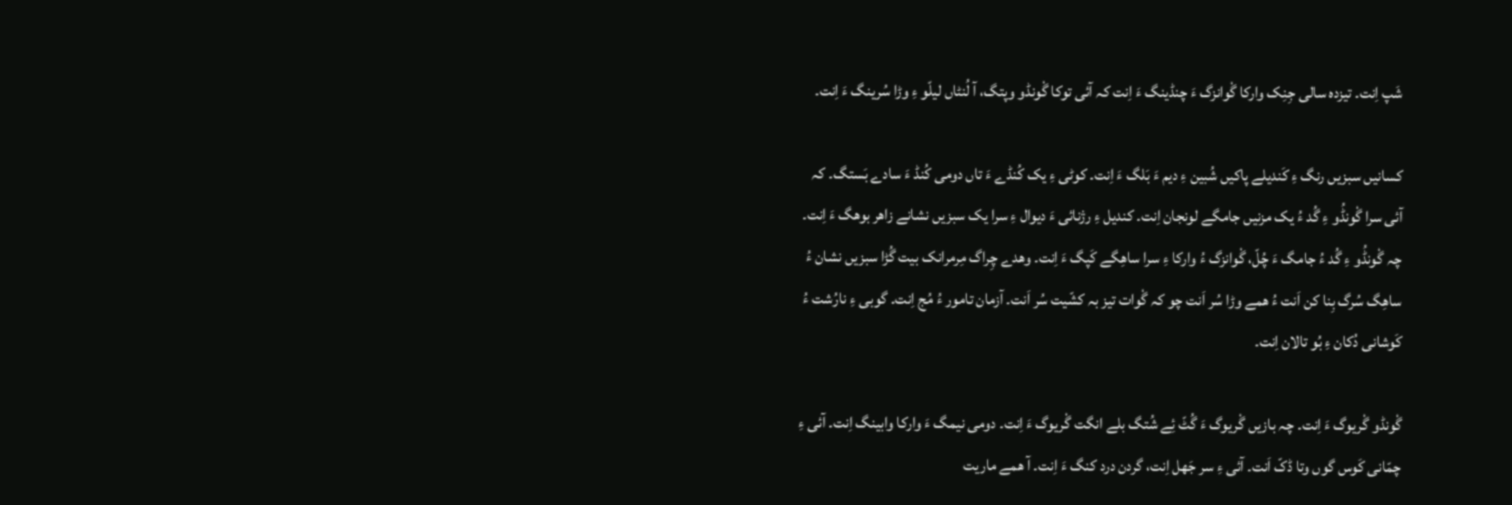شَپ اِنت۔ تیزدہ سالی جِنِک وارکا گْوانزگ ءَ چنڈینگ ءَ اِنت کہ آئی توکا گْونڈو وپتگ، آ لُنٹاں لیلّو ءِ وڑا سُرینگ ءَ اِنت۔

کسانیں سبزیں رنگ ءِ کَندیلے پاکیں شُبین ءِ دیم ءَ بَلگ ءَ اِنت۔ کوٹی ءِ یک کُنڈے ءَ تاں دومی کُنڈ ءَ سادے بَستگ۔ کہ آئی سرا گْونڈُو ءِ گُد ءُ یک مزنیں جامگے لونجان اِنت۔ کندیل ءِ رژنائی ءَ دیوال ءِ سرا یک سبزیں نشانے زاھر بوھگ ءَ اِنت۔ چہ گْونڈُو ءِ گُد ءُ جامگ ءَ چُلّ، گْوانزگ ءُ وارکا ءِ سرا ساھِگے کَپگ ءَ اِنت۔ وھدے چِراگ مِرمرانک بیت گُڑا سبزیں نشان ءُ ساھِگ سُرگ بِنا کن اَنت ءُ ھمے وڑا سُر اَنت چو کہ گْوات تیز بہ کشّیت سُر اَنت۔ آزمان تامور ءُ مُج اِنت۔ گوبی ءِ نارُشت ءُ کَوشانی دُکان ءِ بُو تالان اِنت۔

گْونڈو گْریوگ ءَ اِنت۔ چہ بازیں گْریوگ ءَ گُٹّ ئِے شُتگ بلے انگت گْریوگ ءَ اِنت۔ دومی نیمگ ءَ وارکا وابینگ اِنت۔ آئی ءِ چمّانی کَوس گوں وتا ڈکّ اَنت۔ آئی ءِ سر جَھل اِنت، گردن درد کنگ ءَ اِنت۔ آ ھمے ماریت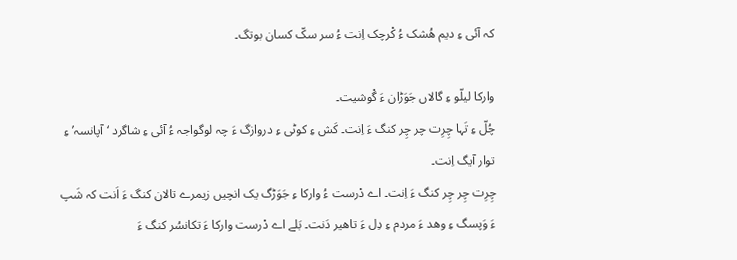کہ آئی ءِ دیم ھُشک ءُ کْرچک اِنت ءُ سر سکّ کسان بوتگ۔

وارکا لیلّو ءِ گالاں جَوَڑان ءَ گْوشیت۔
چُلّ ءِ تَہا چِرِت چر چِر کنگ ءَ اِنت۔ کَش ءِ کوٹی ءِ دروازگ ءَ چہ لوگواجہ ءُ آئی ءِ شاگرد ‘آپانسہ’ ءِ توار آیگ اِنت۔
چِرِت چِر چِر کنگ ءَ اِنت۔ اے دْرست ءُ وارکا ءِ جَوَڑگ یک انچیں زیمرے تالان کنگ ءَ اَنت کہ شَپ ءَ وَپسگ ءِ وھد ءَ مردم ءِ دِل ءَ تاھیر دَنت۔ بَلے اے دْرست وارکا ءَ تکانسُر کنگ ءَ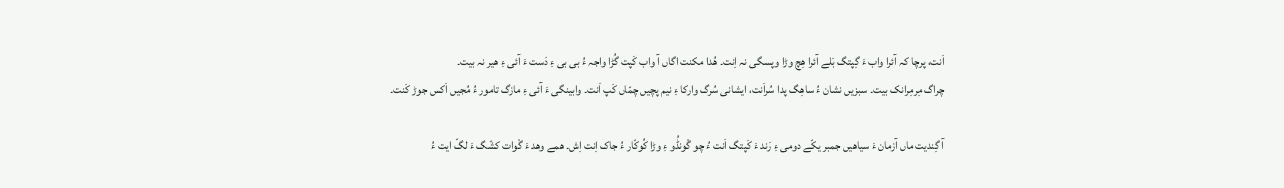اَنت، پرچا کہ آئرا واب ءَ گِپتگ بَلے آئرا ھِچ وڑا وپسگی نہ اِنت۔ ھُدا مکنت اگاں آ واب کَپت گُڑا واجہ ءُ بی بی ءِ دَست ءَ آئی ءِ ھیر نہ بیت۔
چراگ مِرمِرانک بیت۔ سبزیں نشان ءُ ساھِگ پدا سُراَنت، ایشانی سُرگ وارکا ءِ نیم پچیں چمّاں کَپ اَنت۔ وابینگی ءَ آئی ءِ مازگ تامور ءُ مُجیں اَکس جوڑ کَنت۔

آ گِندیت ماں آزمان ءَ سیاھیں جمبر یکّے دومی ءِ رَند ءَ کَپتگ اَنت ءُ چو گْونڈُو ءِ وڑا کُوکّار ءُ جاک اِنت اِش۔ ھمے وھد ءَ گْوات کشّگ ءَ لگّ ایت ءُ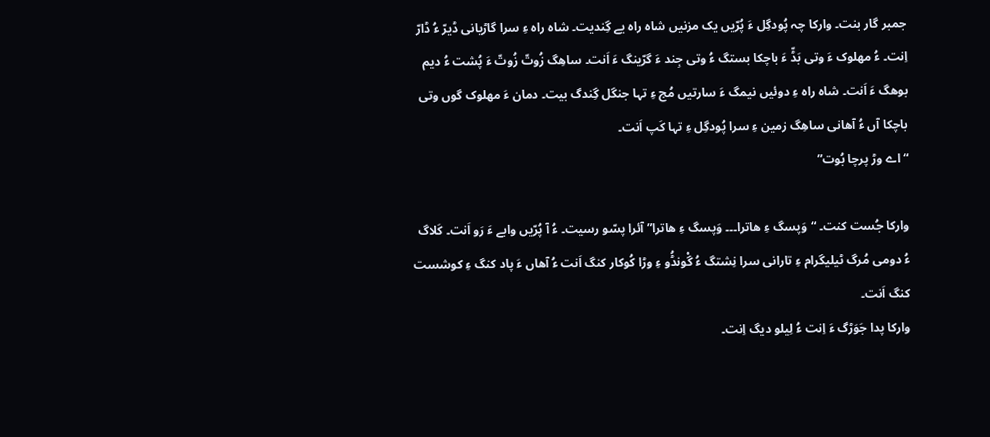جمبر گار بنت۔ وارکا چہ پُودگِل ءَ پُرّیں یک مزنیں شاہ راہ یے گِندیت۔ شاہ راہ ءِ سرا گاڑیانی ڈیرّ ءُ ڈارّ اِنت۔ ءُ مھلوک ءَ وتی بَڈّ ءَ باچکا بستگ ءُ وتی جِند ءَ گرّینگ ءَ اَنت۔ ساھِگ زُوتّ زُوتّ ءَ پُشت ءُ دیم بوھگ ءَ اَنت۔ شاہ راہ ءِ دوئیں نیمگ ءَ سارتیں مُج ءِ تہا جنگل گِندگ بیت۔ دمان ءَ مھلوک گوں وتی باچکا آں ءُ آھانی ساھِگ زمین ءِ سرا پُودگِل ءِ تہا کَپ اَنت۔
“اے وڑ پرچا بُوت”

وارکا جُست کنت۔ “وَپسگ ءِ ھاترا۔۔۔ وَپسگ ءِ ھاترا” آئرا پسّو رسیت۔ ءُ آ پُرّیں وابے ءَ رَو اَنت۔ کَلاگ ءُ دومی مُرگ ٹیلیگرام ءِ تارانی سرا نِشتگ ءُ گْونڈُو ءِ وڑا کُوکار کنگ اَنت ءُ آھاں ءَ پاد کنگ ءِ کوشست کنگ اَنت۔
وارکا پدا جَوَڑگ ءَ اِنت ءُ لِیلو دیگ اِنت۔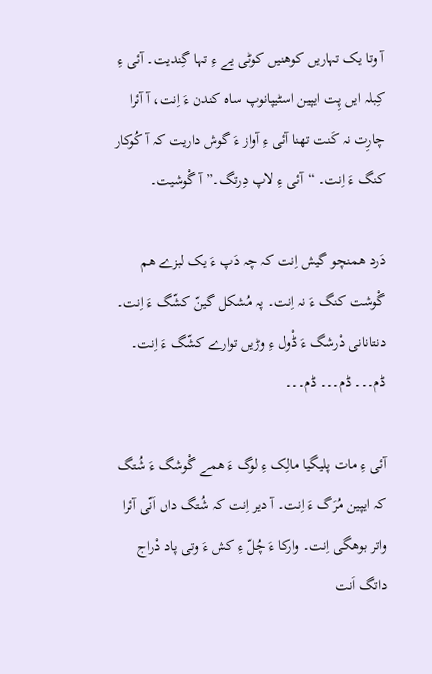آ وتا یک تہاریں کوھنیں کوٹی یے ءِ تہا گِندیت۔ آئی ءِ کِبلہ ایں پِت ایپین اسٹیپانوپ ساہ کندن ءَ اِنت، آ آئرا چارِت نہ کَنت تھنا آئی ءِ آواز ءَ گوش داریت کہ آ کُوکار کنگ ءَ اِنت۔ “آئی ءِ لاپ دِرتگ۔” آ گْوشیت۔

دَرد ھمنچو گیش اِنت کہ چہ دَپ ءَ یک لبزے ھم گْوشت کنگ ءَ نہ اِنت۔ پہ مُشکل گینّ کشّگ ءَ اِنت۔ دنتانانی دْرشگ ءَ ڈْول ءِ وڑیں توارے کشّگ ءَ اِنت۔ ڈم۔۔۔ ڈم۔۔۔ ڈم۔۔۔

آئی ءِ مات پلیگیا مالِک ءِ لوگ ءَ ھمے گْوشگ ءَ شُتگ کہ ایپین مُرَگ ءَ اِنت۔ آ دیر اِنت کہ شُتگ داں اَنّی آئرا واتر بوھگی اِنت۔ وارکا ءَ چُلّ ءِ کش ءَ وتی پاد دْراج داتگ اَنت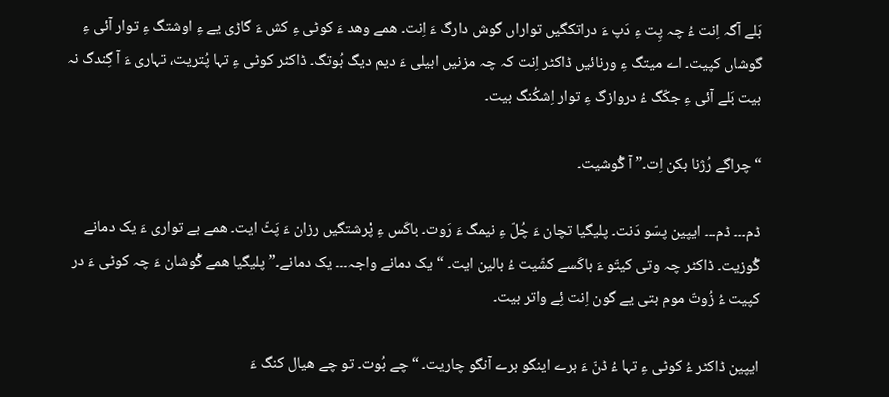بَلے آگہ اِنت ءُ چہ پِت ءِ دَپ ءَ دراتکگیں تواراں گوش دارگ ءَ اِنت۔ ھمے وھد ءَ کوٹی ءِ کش ءَ گاڑی یے ءِ اوشتگ ءِ توار آئی ءِ گوشاں کپیت۔ اے میتگ ءِ ورنائیں ڈاکٹر اِنت کہ چہ مزنیں ابیلی ءَ دیم دیگ بُوتگ۔ ڈاکٹر کوٹی ءِ تہا پُتریت، تہاری ءَ آ گِندگ نہ بیت بَلے آئی ءِ جکّگ ءُ دروازگ ءِ توار اِشکُنگ بیت۔

“چراگے رُژنا بکن اِت۔” آ گْوشیت۔

ڈم۔۔۔ ڈم۔۔۔ ایپین پسّو دَنت۔ پلیگیا تچان ءَ چُلّ ءِ نیمگ ءَ رَوت۔ باکَس ءِ پْرشتگیں رزان ءَ پَٹّ ایت۔ ھمے بے تواری ءَ یک دمانے گْوزیت۔ ڈاکٹر چہ وتی کیتّو ءَ باکَسے کشّیت ءُ بالین ایت۔ “یک دمانے واجہ۔۔۔ یک دمانے۔” پلیگیا ھمے گْوشان ءَ چہ کوٹی ءَ در کپیت ءُ زُوتّ موم بتی یے گون اِنت ئِے واتر بیت۔

ایپین ڈاکٹر ءُ کوٹی ءِ تہا ءُ ڈنّ ءَ برے اینگو برے آنگو چاریت۔ “چے بُوت۔ تو چے ھیال کنگ ءَ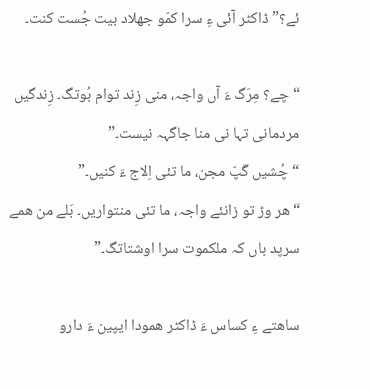ئے؟” ڈاکٹر آئی ءِ سرا کمّو جھلاد بیت جُست کنت۔

“چے؟ مِرَگ ءَ آں واجہ، منی زِند توام بُوتگ۔ زِندگیں مردمانی تہا نی منا جاگہہ نیست۔”
“چُشیں گَپّ مجن، ما تئی اِلاج ءَ کنیں۔”
“ھر وڑ تو زانئے واجہ، ما تئی منتواریں۔ بَلے من ھمے سرپد باں کہ ملکموت سرا اوشتاتگ۔”

ساھتے ءِ کساس ءَ ڈاکٹر ھمودا ایپین ءَ دارو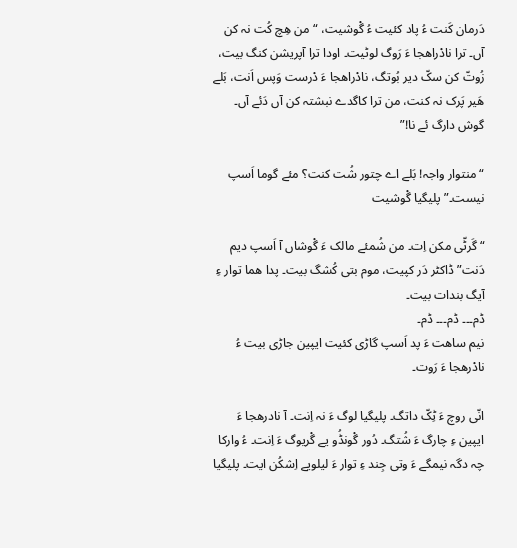دَرمان کَنت ءُ پاد کئیت ءُ گْوشیت، “من ھِچ کُت نہ کن آں۔ ترا نادْراھجا ءَ رَوگ لوٹیت۔ اودا ترا آپریشن کنگ بیت، زُوتّ کن سکّ دیر بُوتگ، نادْراھجا ءَ دْرست وَپس اَنت، بَلے ھَیر پَرک نہ کنت، من ترا کاگدے نبشتہ کن آں دَئے آں۔ گوش دارگ ئے نا!”

“منتوار واجہ! بَلے اے چتور شُت کنت؟ مئے گوما اَسپ نیست۔” پلیگیا گْوشیت

“گَرٹّی مکن اِت۔ من شُمئے مالک ءَ گْوشاں آ اَسپ دیم دَنت” ڈاکٹر دَر کپیت، موم بتی کُشگ بیت۔ پدا ھما توار ءِ آیگ بندات بیت۔
ڈم۔۔۔ ڈم۔۔۔ ڈم۔
نیم ساھت ءَ پد اَسپ گاڑی کئیت ایپین جاڑی بیت ءُ نادْرھجا ءَ رَوت۔

انّی روچ ءَ ٹِکّ داتگ۔ پلیگیا لوگ ءَ نہ اِنت۔ آ نادرھجا ءَ ایپین ءِ چارگ ءَ شُتگ۔ دُور گْونڈُو یے گْریوگ ءَ اِنت۔ ءُ وارکا چہ دگہ نیمگے ءَ وتی جِند ءِ توار ءَ لیلویے اِشکُن ایت۔ پلیگیا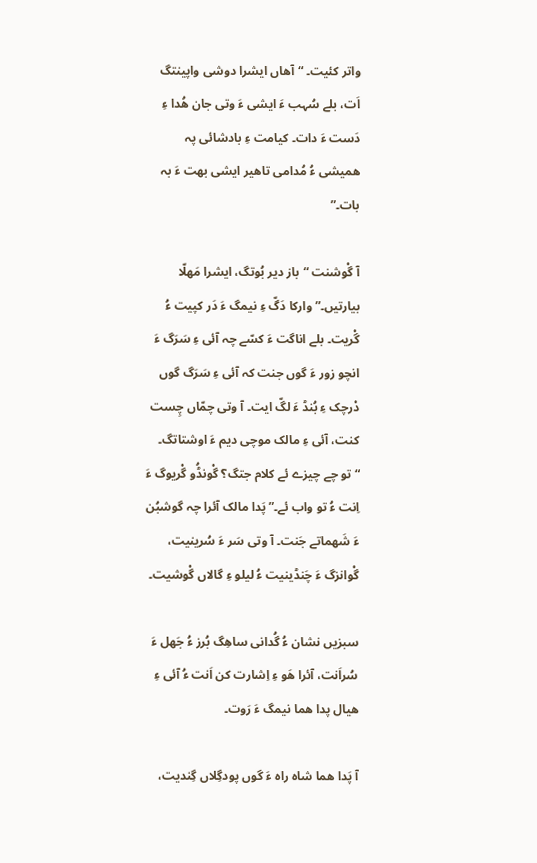واتر کئیت۔ “آھاں ایشرا دوشی واپینتگ اَت، بلے سُہب ءَ ایشی ءَ وتی جان ھُدا ءِ دَست ءَ دات۔ کیامت ءِ بادشائی پہ ھمیشی ءُ مُدامی تاھیر ایشی بھت ءَ بہ بات۔”

آ گْوشنت “باز دیر بُوتگ، ایشرا مَھلّا بیارتیں۔” وارکا دَگّ ءِ نیمگ ءَ دَر کپیت ءُ گْریت۔ بلے اناگت ءَ کسّے چہ آئی ءِ سَرَگ ءَ انچو زور ءَ گوں جنت کہ آئی ءِ سَرَگ گوں دْرچک ءِ بُنڈ ءَ لگّ ایت۔ آ وتی چمّاں چِست کنت، آئی ءِ مالک موچی دیم ءَ اوشتاتگ۔ “تو چے چیزے ئے کلام جتگ؟ گْونڈُو گْریوگ ءَ اِنت ءُ تو واب ئے۔” پَدا مالک آئرا چہ گوشبُن ءَ شَھماتے جَنت۔ آ وتی سَر ءَ سُرینیت، گْوانزگ ءَ چَنڈینیت ءُ لیلو ءِ گالاں گْوشیت۔

سبزیں نشان ءُ گُدانی ساھِگ بُرز ءُ جَھل ءَ سُراَنت، آئرا ھَو ءِ اِشارت کن اَنت ءُ آئی ءِ ھیال پدا ھما نیمگ ءَ رَوت۔

آ پَدا ھما شاہ راہ ءَ گوں پودگِلاں گِندیت،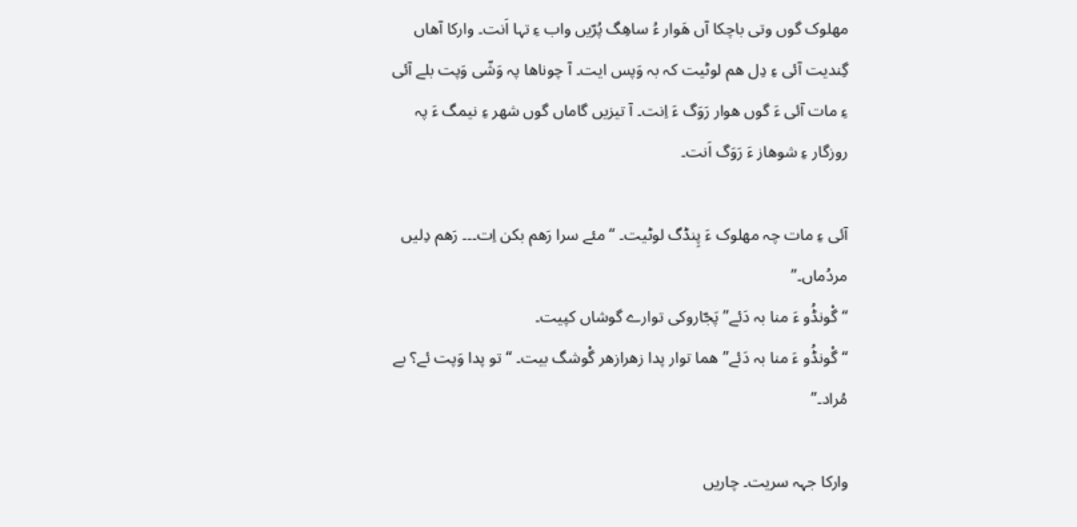مھلوک گوں وتی باچکا آں ھَوار ءُ ساھِگ پُرّیں واب ءِ تہا اَنت۔ وارکا آھاں گِندیت آئی ءِ دِل ھم لوٹیت کہ بہ وَپس ایت۔ آ چوناھا پہ وَشّی وَپت بلے آئی ءِ مات آئی ءَ گوں ھوار رَوَگ ءَ اِنت۔ آ تیزیں گاماں گوں شھر ءِ نیمگ ءَ پہ روزگار ءِ شوھاز ءَ رَوَگ اَنت۔

آئی ءِ مات چہ مھلوک ءَ پِنڈگ لوٹیت۔ “مئے سرا رَھم بکن اِت۔۔۔ رَھم دِلیں مردُماں۔”
“گْونڈُو ءَ منا بہ دَئے” پَجّاروکی توارے گوشاں کپیت۔
“گْونڈُو ءَ منا بہ دَئے” ھما توار پدا زھرازھر گْوشگ بیت۔ “تو پدا وَپت ئے؟ بے مُراد۔”

وارکا جہہ سریت۔ چاریں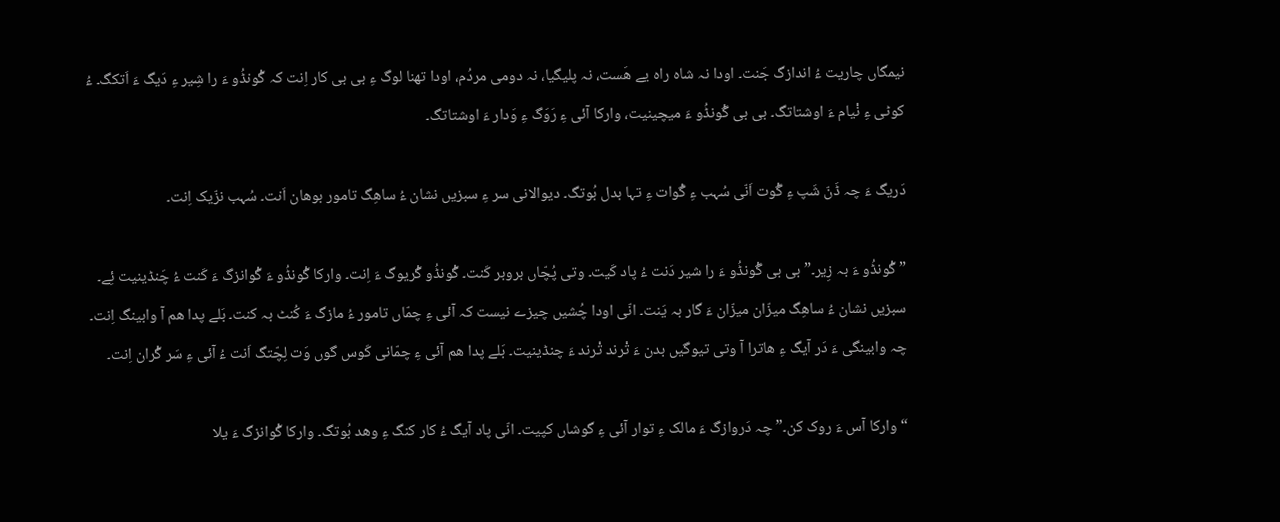نیمگاں چاریت ءُ اندازگ جَنت۔ اودا نہ شاہ راہ یے ھَست، نہ پلیگیا، نہ دومی مردُم، اودا تھنا لوگ ءِ بی بی کار اِنت کہ گْونڈُو ءَ را شِیر ءِ دَیگ ءَ اَتکگ۔ ءُ کوٹی ءِ نْیام ءَ اوشتاتگ۔ بی بی گْونڈُو ءَ میچینیت، وارکا آئی ءِ رَوَگ ءِ وَدار ءَ اوشتاتگ۔

دَریگ ءَ چہ ڈَنّ شَپ ءِ گْوت اَنّی سُہب ءِ گْوات ءِ تہا بدل بُوتگ۔ دیوالانی سر ءِ سبزیں نشان ءُ ساھِگ تامور بوھان اَنت۔ سُہب نزّیک اِنت۔

” گْونڈُو ءَ بہ زِیر۔” بی بی گْونڈُو ءَ را شیر دَنت ءُ پاد کَیت۔ وتی پُچّاں بروبر کَنت۔ گْونڈُو گْریوگ ءَ اِنت۔ وارکا گْونڈُو ءَ گْوانزگ ءَ کَنت ءُ چَنڈینیت ئِے۔ سبزیں نشان ءُ ساھِگ میزّان میزّان ءَ گار بہ یَنت۔ انّی اودا چُشیں چیزے نیست کہ آئی ءِ چمّاں تامور ءُ مازگ ءَ کُنٹ بہ کنت۔ بَلے پدا ھم آ وابینگ اِنت۔ چہ وابینگی ءَ دَر آیگ ءِ ھاترا آ وتی تیوگیں بدن ءَ تْرند تْرند ءَ چنڈینیت۔ بَلے پدا ھم آئی ءِ چمّانی کَوس گوں وَت لِچّتگ اَنت ءُ آئی ءِ سَر گْران اِنت۔

“وارکا آس ءَ روک کن۔” چہ دَروازگ ءَ مالک ءِ توار آئی ءِ گوشاں کپیت۔ انّی پاد آیگ ءُ کار کنگ ءِ وھد بُوتگ۔ وارکا گْوانزگ ءَ یلا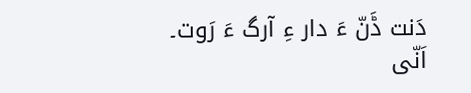دَنت ڈَنّ ءَ دار ءِ آرگ ءَ رَوت۔ اَنّی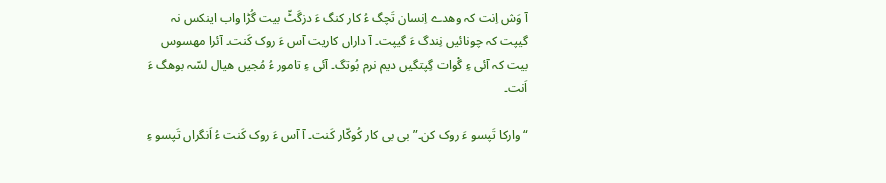آ وَش اِنت کہ وھدے اِنسان تَچگ ءُ کار کنگ ءَ دزگَٹّ بیت گُڑا واب اینکس نہ گیپت کہ چونائیں نِندگ ءَ گیپت۔ آ داراں کاریت آس ءَ روک کَنت۔ آئرا مھسوس بیت کہ آئی ءِ گْوات گِپتگیں دیم نرم بُوتگ۔ آئی ءِ تامور ءُ مُجیں ھیال لسّہ بوھگ ءَ اَنت۔

“وارکا تَپسو ءَ روک کن۔” بی بی کار کُوکّار کَنت۔ آ آس ءَ روک کَنت ءُ اَنگراں تَپسو ءِ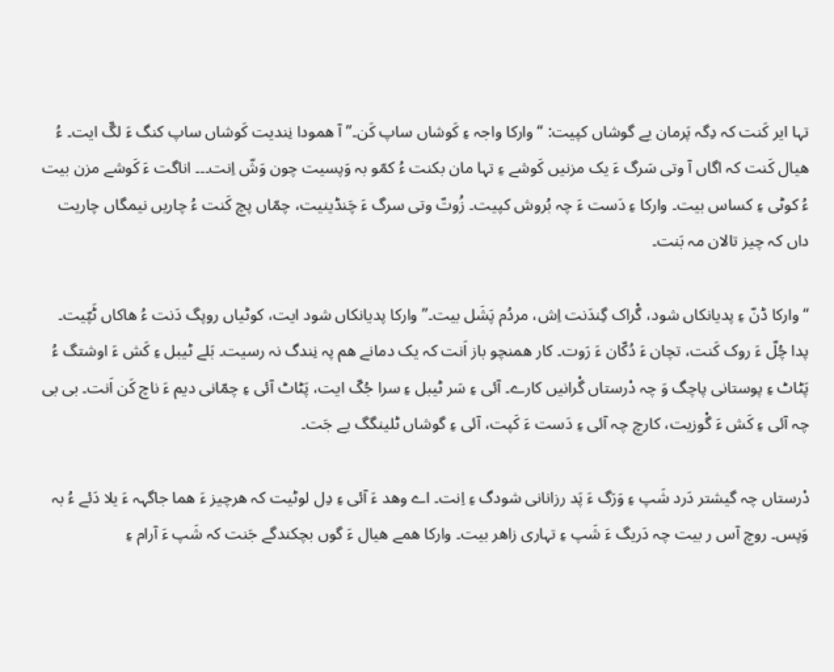تہا ایر کَنت کہ دِگہ پَرمان یے گوشاں کپیت: “وارکا واجہ ءِ کَوشاں ساپ کَن۔” آ ھمودا نِندیت کَوشاں ساپ کنگ ءَ لگّ ایت۔ ءُ ھیال کَنت کہ اگاں آ وتی سَرگ ءَ یک مزنیں کَوشے ءِ تہا مان بکنت ءُ کمّو بہ وَپسیت چون وَشّ اِنت۔۔۔ اناگت ءَ کَوشے مزن بیت ءُ کوٹی ءِ کساس بیت۔ وارکا ءِ دَست ءَ چہ بُروش کپیت۔ زُوتّ وتی سرگ ءَ چَنڈینیت، چمّاں پچ کَنت ءُ چاریں نیمگاں چاریت داں کہ چیز تالان مہ بَنت۔

“وارکا ڈنّ ءِ پدیانکاں شود، گْراک گِندَنت اِش، مردُم پَشَل بیت۔” وارکا پدیانکاں شود ایت، کوٹیاں روپگ دَنت ءُ ھاکاں ٹَپّیت۔ پدا چُلّ ءَ روک کَنت، تچان ءَ دُکّان ءَ رَوت۔ کار ھمنچو باز اَنت کہ یک دمانے ھم پہ نِندگ نہ رسیت۔ بَلے ٹیبل ءِ کَش ءَ اوشتگ ءُ پَٹاٹ ءِ پوستانی پاچگ وَ چہ دْرستاں گْرانیں کارے۔ آئی ءِ سَر ٹیبل ءِ سرا جُکّ ایت، پَٹاٹ آئی ءِ چمّانی دیم ءَ ناچ کَن اَنت۔ بی بی چہ آئی ءِ کَش ءَ گْوزیت، کارچ چہ آئی ءِ دَست ءَ کَپت، آئی ءِ گوشاں ٹلینگگ یے جَت۔

دْرستاں چہ گیشتر دَرد شَپ ءِ وَرَگ ءَ پَد رزانانی شودگ ءِ اِنت۔ اے وھد ءَ آئی ءِ دِل لوٹیت کہ ھرچیز ءَ ھما جاگہہ ءَ یلا دَئے ءُ بہ وَپس۔ روچ آس ر بیت چہ دَریگ ءَ شَپ ءِ تہاری زاھر بیت۔ وارکا ھمے ھیال ءَ گوں بچکندگے جَنت کہ شَپ ءَ آرام ءِ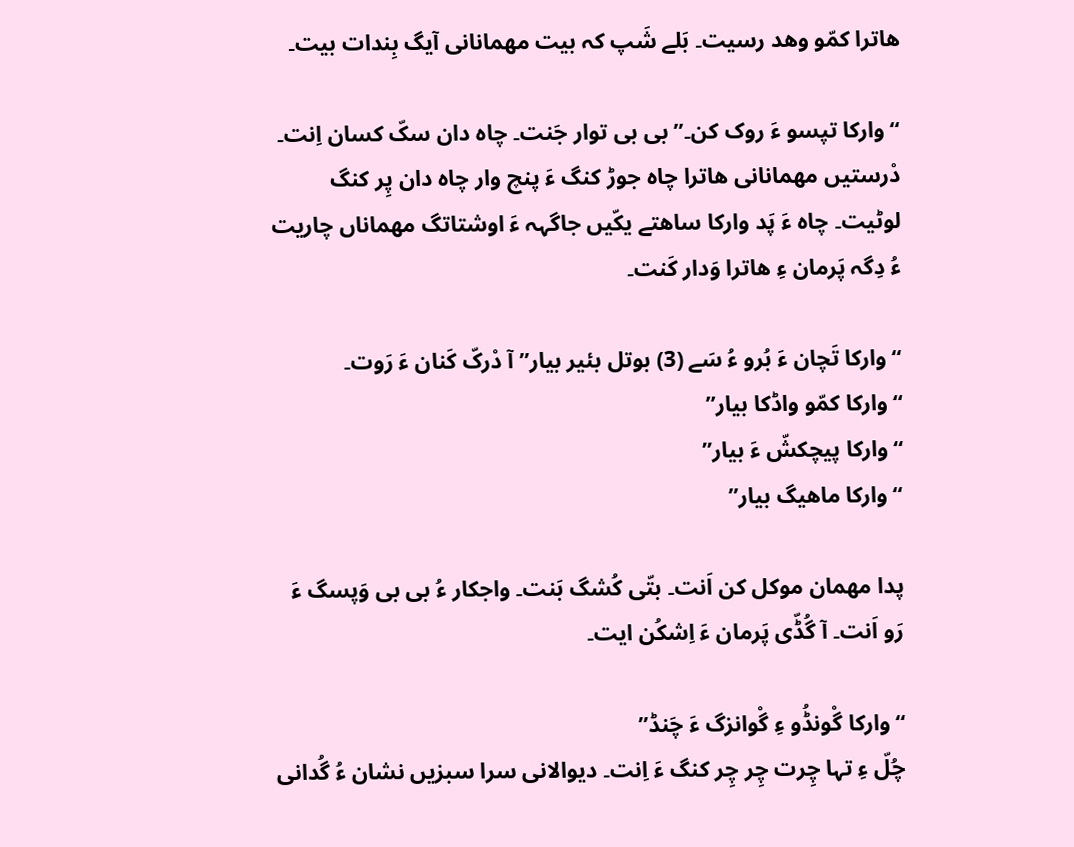ھاترا کمّو وھد رسیت۔ بَلے شَپ کہ بیت مھمانانی آیگ بِندات بیت۔

“وارکا تپسو ءَ روک کن۔” بی بی توار جَنت۔ چاہ دان سکّ کسان اِنت۔ دْرستیں مھمانانی ھاترا چاہ جوڑ کنگ ءَ پنچ وار چاہ دان پِر کنگ لوٹیت۔ چاہ ءَ پَد وارکا ساھتے یکّیں جاگہہ ءَ اوشتاتگ مھماناں چاریت ءُ دِگہ پَرمان ءِ ھاترا وَدار کَنت۔

“وارکا تَچان ءَ بُرو ءُ سَے (3) بوتل بئیر بیار” آ دْرکّ کَنان ءَ رَوت۔
“وارکا کمّو واڈکا بیار”
“وارکا پیچکشّ ءَ بیار”
“وارکا ماھیگ بیار”

پدا مھمان موکل کن اَنت۔ بتّی کُشگ بَنت۔ واجکار ءُ بی بی وَپسگ ءَ رَو اَنت۔ آ گُڈّی پَرمان ءَ اِشکُن ایت۔

“وارکا گْونڈُو ءِ گْوانزگ ءَ چَنڈ”
چُلّ ءِ تہا چِرت چِر چِر کنگ ءَ اِنت۔ دیوالانی سرا سبزیں نشان ءُ گُدانی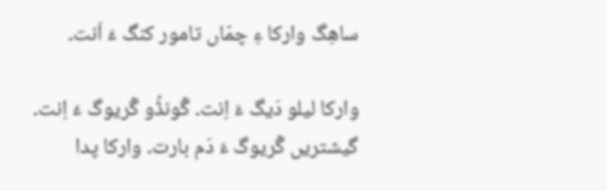ساھِگ وارکا ءِ چمّاں تامور کنگ ءَ اَنت۔

وارکا لیلو دَیگ ءَ اِنت۔ گْونڈُو گْریوگ ءَ اِنت۔ گیشتریں گْریوگ ءَ دَم بارت۔ وارکا پدا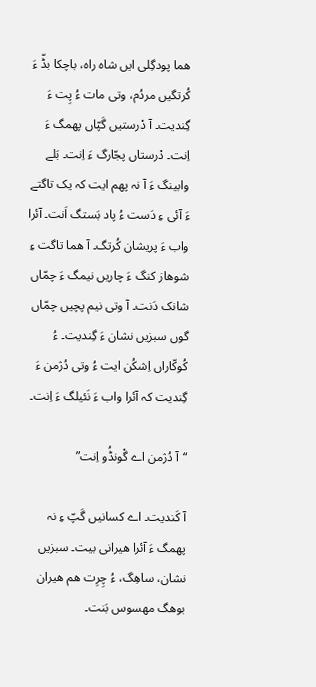ھما پودگِلی ایں شاہ راہ، باچکا بڈّ ءَ کُرتگیں مردُم، وتی مات ءُ پِت ءَ گِندیت۔ آ دْرستیں گَپّاں پھمگ ءَ اِنت۔ دْرستاں پجّارگ ءَ اِنت۔ بَلے وابینگ ءَ آ نہ پھم ایت کہ یک تاگتے ءَ آئی ءِ دَست ءُ پاد بَستگ اَنت۔ آئرا واب ءَ پریشان کُرتگ۔ آ ھما تاگت ءِ شوھاز کنگ ءَ چاریں نیمگ ءَ چمّاں شانک دَنت۔ آ وتی نیم پچیں چمّاں گوں سبزیں نشان ءَ گِندیت۔ ءُ کُوکّاراں اِشکُن ایت ءُ وتی دُژمن ءَ گِندیت کہ آئرا واب ءَ نَئیلگ ءَ اِنت۔

“آ دُژمن اے گْونڈُو اِنت”

آ کَندیت۔ اے کسانیں گَپّ ءِ نہ پھمگ ءَ آئرا ھیرانی بیت۔ سبزیں نشان، ساھِگ، ءُ چِرِت ھم ھیران بوھگ مھسوس بَنت۔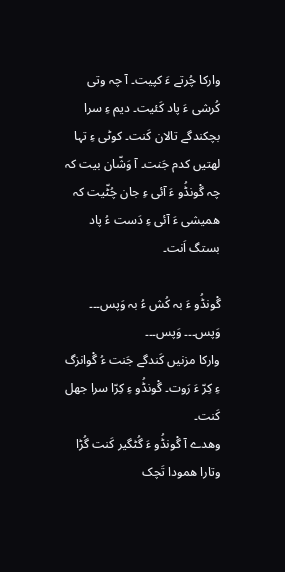وارکا چُرتے ءَ کپیت۔ آ چہ وتی کُرشی ءَ پاد کَئیت۔ دیم ءِ سرا بچکندگے تالان کَنت۔ کوٹی ءِ تہا لھتیں کدم جَنت۔ آ وَشّان بیت کہ چہ گْونڈُو ءَ آئی ءِ جان چُٹّیت کہ ھمیشی ءَ آئی ءِ دَست ءُ پاد بستگ اَنت۔

گْونڈُو ءَ بہ کُش ءُ بہ وَپس۔۔۔ وَپس۔۔۔ وَپس۔۔۔
وارکا مزنیں کَندگے جَنت ءُ گْوانزگ ءِ کِرّ ءَ رَوت۔ گْونڈُو ءِ کِرّا سرا جھل کَنت۔
وھدے آ گْونڈُو ءَ گُٹگیر کَنت گُڑا وتارا ھمودا تَچک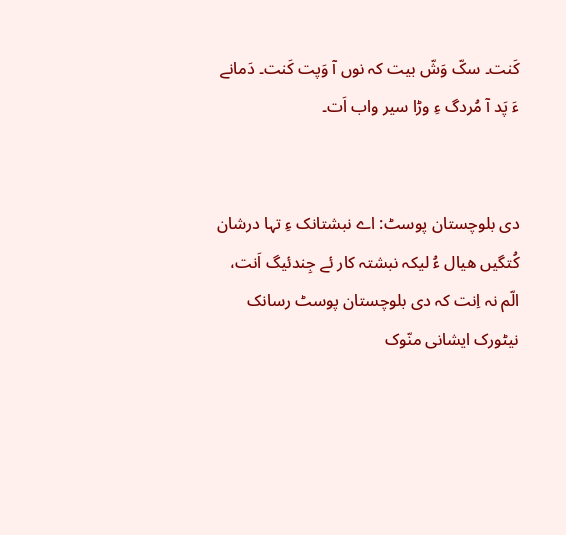کَنت۔ سکّ وَشّ بیت کہ نوں آ وَپت کَنت۔ دَمانے ءَ پَد آ مُردگ ءِ وڑا سیر واب اَت۔


دی بلوچستان پوسٹ: اے نبشتانک ءِ تہا درشان کُتگیں ھیال ءُ لیکہ نبشتہ کار ئے جِندئیگ اَنت، الّم نہ اِنت کہ دی بلوچستان پوسٹ رسانک نیٹورک ایشانی منّوک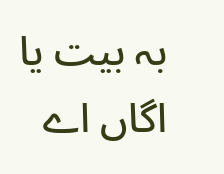بہ بیت یا اگاں اے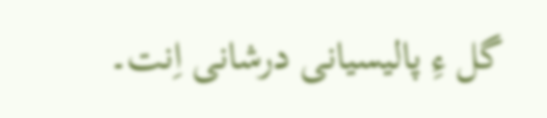گل ءِ پالیسیانی درشانی اِنت۔